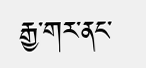རྒྱ་གར་ནང་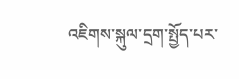འཇིགས་སྐུལ་དྲག་སྤྱོད་པར་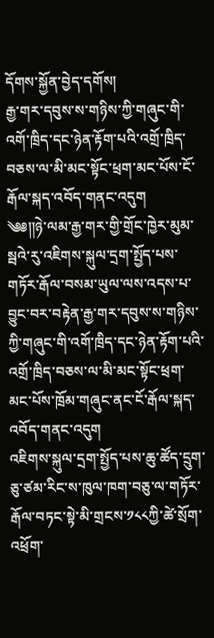དོགས་སྐྱོན་བྱེད་དགོས།
རྒྱ་གར་དབུས་ས་གཉིས་ཀྱི་གཞུང་གི་འགོ་ཁྲིད་དང་ཉེན་རྟོག་པའི་འགྲོ་ཁྲིད་བཅས་ལ་མི་མང་སྟོང་ཕྲག་མང་པོས་ངོ་རྒོལ་སྐད་འབོད་གནང་འདུག
༄༅༎ཉེ་ལམ་རྒྱ་གར་གྱི་གྲོང་ཁྱེར་མུམ་སྦའེ་རུ་འཇིགས་སྐུལ་དྲག་སྤྱོད་པས་གཏོར་རྒོལ་བསམ་ཡུལ་ལས་འདས་པ་བྱུང་བར་བརྟེན་རྒྱ་གར་དབུས་ས་གཉིས་ཀྱི་གཞུང་གི་འགོ་ཁྲིད་དང་ཉེན་རྟོག་པའི་འགྲོ་ཁྲིད་བཅས་ལ་མི་མང་སྟོང་ཕྲག་མང་པོས་ཁྲོམ་གཞུང་ནང་ངོ་རྒོལ་སྐད་འབོད་གནང་འདུག
འཇིགས་སྐུལ་དྲག་སྤྱོད་པས་ཆུ་ཚོད་དྲུག་ཅུ་ཙམ་རིང་ས་ཁུལ་ཁག་བཅུ་ལ་གཏོར་རྒོལ་བཏང་སྟེ་མི་གྲངས་༡༨༨ཀྱི་ཚེ་སྲོག་འཕྲོག་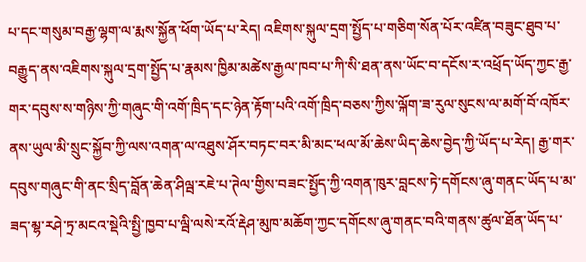པ་དང་གསུམ་བརྒྱ་ལྷག་ལ་རྨས་སྐྱོན་ཕོག་ཡོད་པ་རེད། འཇིགས་སྐུལ་དྲག་སྤྱོད་པ་གཅིག་སོན་པོར་འཛིན་བཟུང་ཐུབ་པ་བརྒྱུད་ནས་འཇིགས་སྐུལ་དྲག་སྤྱོད་པ་རྣམས་ཁྱིམ་མཚེས་རྒྱལ་ཁབ་པ་ཀི་སི་ཐན་ནས་ཡོང་བ་དངོས་ར་འཕྲོད་ཡོད་ཀྱང་རྒྱ་གར་དབུས་ས་གཉིས་ཀྱི་གཞུང་གི་འགོ་ཁྲིད་དང་ཉེན་རྟོག་པའི་འགོ་ཁྲིད་བཅས་ཀྱིས་ལྐོག་ཟ་རུལ་སུངས་ལ་མགོ་བོ་འཁོར་ནས་ཡུལ་མི་སྲུང་སྐྱོབ་ཀྱི་ལས་འགན་ལ་འཐུས་ཤོར་བཏང་བར་མི་མང་ཕལ་མོ་ཆེས་ཡིད་ཆེས་བྱེད་ཀྱི་ཡོད་པ་རེད། རྒྱ་གར་དབུས་གཞུང་གི་ནང་སྲིད་བློན་ཆེན་ཤིལྦ་རཇེ་པ་ཊེལ་གྱིས་བཟང་སྤྱོད་ཀྱི་འགན་ཁུར་བླངས་ཏེ་དགོངས་ཞུ་གནང་ཡོད་པ་མ་ཟད་མྷ་རཤེ་ཏྲ་མངའ་སྡེའི་སྤྱི་ཁྱབ་པ་ལྦི་ལསེ་རའོ་རྡེཤ་མུཁ་མཆོག་ཀྱང་དགོངས་ཞུ་གནང་བའི་གནས་ཚུལ་ཐོན་ཡོད་པ་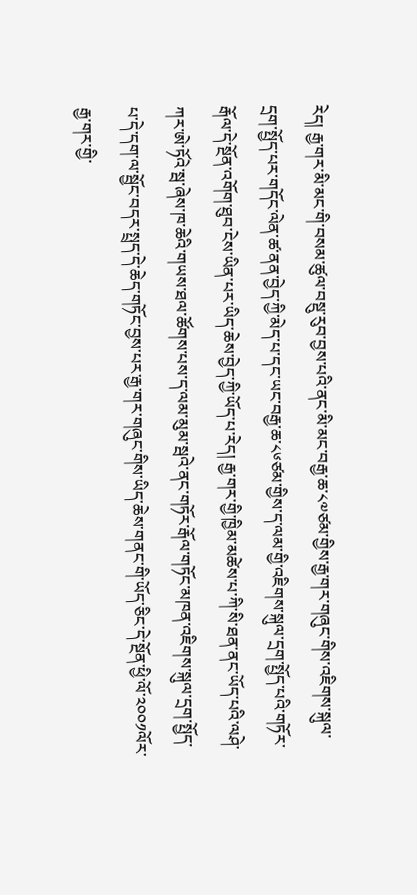རེད། རྒྱ་གར་མི་མང་གི་བསམ་ཚུལ་བསྡུ་རུབ་བྱས་པའི་ནང་མི་མང་བརྒྱ་ཆ་༨༧ཙམ་གྱིས་རྒྱ་གར་གཞུང་གིས་འཇིགས་སྐུལ་དྲག་སྤྱོད་པར་གདོང་ལེན་ཚ་ནན་བྱེད་ཀྱི་མེད་པ་དང་ཡང་བརྒྱ་ཆ་༨༦ཙམ་གྱིས་ད་ལམ་གྱི་འཇིགས་སྐུལ་དྲག་སྤྱོད་པའི་གཏོར་རྒོལ་དེ་སྔོན་འགོག་ཐུབ་ངེས་ཡིན་པར་ཡིད་ཆེས་བྱེད་ཀྱི་ཡོད་པ་རེད། རྒྱ་གར་གྱི་ཁྱིམ་མཚེས་པ་ཀི་སི་ཐན་ནང་ཡོད་པའི་ལཤེ་ཀར་ཨེ་ཏོའེ་སྦ་ཞེས་ཁ་ཆེའི་གཡས་ཐལ་ཚོགས་པས་ད་ལམ་མུམ་སྦའེ་ནང་གཏོར་རྒོལ་གཏོང་མཁན་འཇིགས་སྐུལ་དྲག་སྤྱོད་པ་དེ་དག་ལ་སྦྱོང་བདར་སྤྲད་དེ་ཆེད་གཏོང་བྱས་པར་རྒྱ་གར་གཞུང་གིས་ཡིད་ཆེས་གནང་གི་ཡོད་ཅིང་དེ་སྔོན་ཕྱི་ལོ་༢༠༠༡ལོར་རྒྱ་གར་གྱི་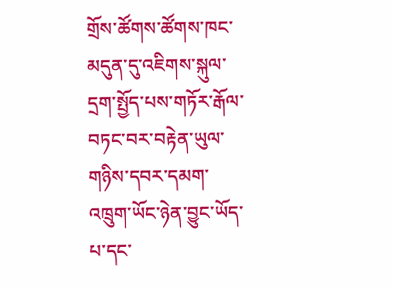གྲོས་ཚོགས་ཚོགས་ཁང་མདུན་དུ་འཇིགས་སྐུལ་དྲག་སྤྱོད་པས་གཏོར་རྒོལ་བཏང་བར་བརྟེན་ཡུལ་གཉིས་དབར་དམག་འཁྲུག་ཡོང་ཉེན་བྱུང་ཡོད་པ་དང་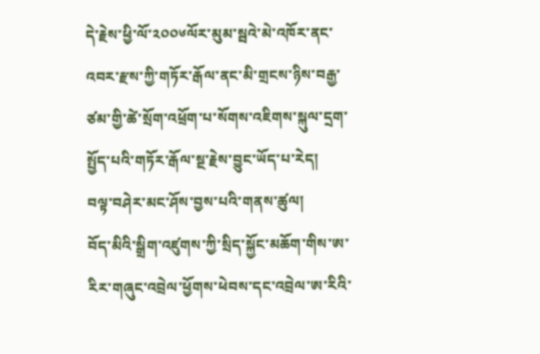དེ་རྗེས་ཕྱི་ལོ་༢༠༠༦ལོར་མུམ་སྦའེ་མེ་འཁོར་ནང་འབར་རྫས་ཀྱི་གཏོར་རྒོལ་ནང་མི་གྲངས་ཉིས་བརྒྱ་ཙམ་གྱི་ཚེ་སྲོག་འཕྲོག་པ་སོགས་འཇིགས་སྐུལ་དྲག་སྤྱོད་པའི་གཏོར་རྒོལ་སྔ་རྗེས་བྱུང་ཡོད་པ་རེད།
བལྟ་བཤེར་མང་ཤོས་བྱས་པའི་གནས་ཚུལ།
བོད་མིའི་སྒྲིག་འཛུགས་ཀྱི་སྲིད་སྐྱོང་མཆོག་གིས་ཨ་རིར་གཞུང་འབྲེལ་ཕྱོགས་ཕེབས་དང་འབྲེལ་ཨ་རིའི་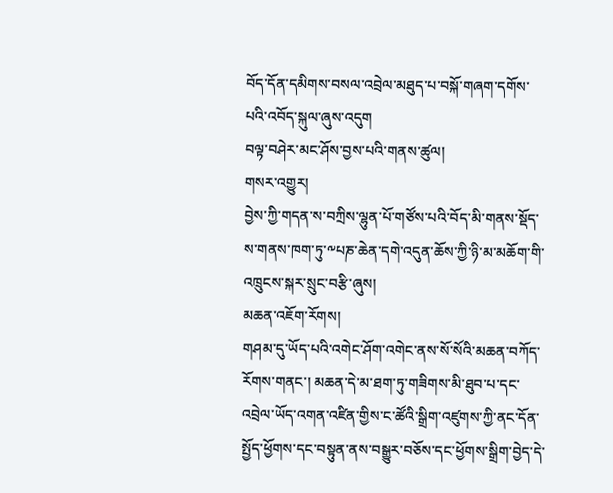བོད་དོན་དམིགས་བསལ་འབྲེལ་མཐུད་པ་བསྐོ་གཞག་དགོས་པའི་འབོད་སྐུལ་ཞུས་འདུག
བལྟ་བཤེར་མང་ཤོས་བྱས་པའི་གནས་ཚུལ།
གསར་འགྱུར།
བྱེས་ཀྱི་གདན་ས་བཀྲིས་ལྷུན་པོ་གཙོས་པའི་བོད་མི་གནས་སྡོད་ས་གནས་ཁག་ཏུ་༸པཎ་ཆེན་དགེ་འདུན་ཆོས་ཀྱི་ཉི་མ་མཆོག་གི་འཁྲུངས་སྐར་སྲུང་བརྩི་ཞུས།
མཆན་འཇོག་རོགས།
གཤམ་དུ་ཡོད་པའི་འགེང་ཤོག་འགེང་ནས་སོ་སོའི་མཆན་བཀོད་རོགས་གནང་། མཆན་དེ་མ་ཐག་ཏུ་གཟིགས་མི་ཐུབ་པ་དང་འབྲེལ་ཡོད་འགན་འཛིན་གྱིས་ང་ཚོའི་སྒྲིག་འཛུགས་ཀྱི་ནང་དོན་སྤྱོད་ཕྱོགས་དང་བསྟུན་ནས་བསྒྱུར་བཅོས་དང་ཕྱོགས་སྒྲིག་བྱེད་དེ་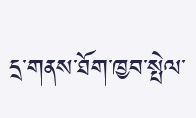དྲ་གནས་ཐོག་ཁྱབ་སྤེལ་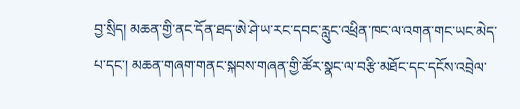བྱ་སྲིད། མཆན་གྱི་ནང་དོན་ཐད་ཨེ་ཤེ་ཡ་རང་དབང་རླུང་འཕྲིན་ཁང་ལ་འགན་གང་ཡང་མེད་པ་དང་། མཆན་གཞག་གནང་སྐབས་གཞན་གྱི་ཚོར་སྣང་ལ་བརྩི་མཐོང་དང་དངོས་འབྲེལ་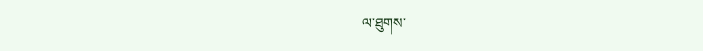ལ་ཐུགས་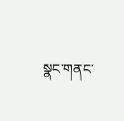སྣང་གནང་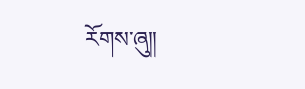རོགས་ཞུ༎